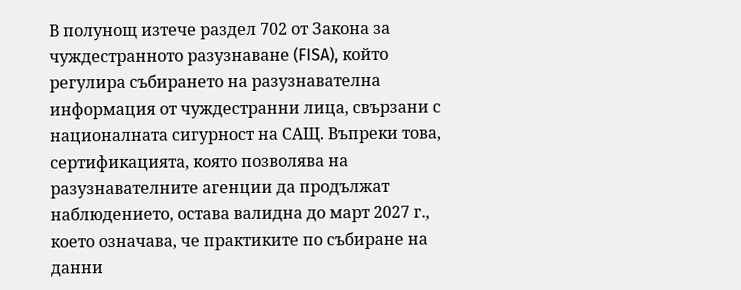В полунощ изтече раздел 702 от Закона за чуждестранното разузнаване (FISA), който регулира събирането на разузнавателна информация от чуждестранни лица, свързани с националната сигурност на САЩ. Въпреки това, сертификацията, която позволява на разузнавателните агенции да продължат наблюдението, остава валидна до март 2027 г., което означава, че практиките по събиране на данни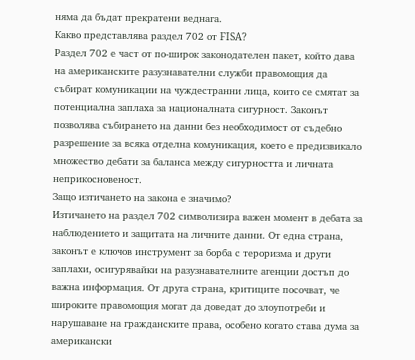няма да бъдат прекратени веднага.
Какво представлява раздел 702 от FISA?
Раздел 702 е част от по-широк законодателен пакет, който дава на американските разузнавателни служби правомощия да събират комуникации на чуждестранни лица, които се смятат за потенциална заплаха за националната сигурност. Законът позволява събирането на данни без необходимост от съдебно разрешение за всяка отделна комуникация, което е предизвикало множество дебати за баланса между сигурността и личната неприкосновеност.
Защо изтичането на закона е значимо?
Изтичането на раздел 702 символизира важен момент в дебата за наблюдението и защитата на личните данни. От една страна, законът е ключов инструмент за борба с тероризма и други заплахи, осигурявайки на разузнавателните агенции достъп до важна информация. От друга страна, критиците посочват, че широките правомощия могат да доведат до злоупотреби и нарушаване на гражданските права, особено когато става дума за американски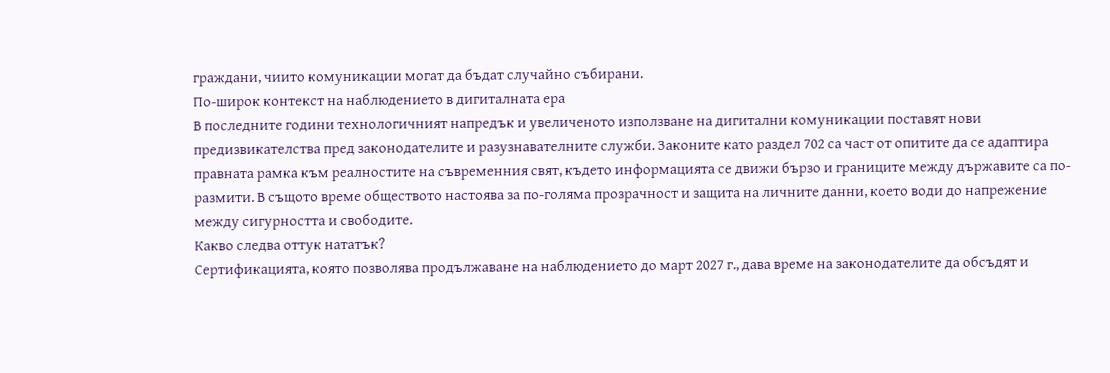граждани, чиито комуникации могат да бъдат случайно събирани.
По-широк контекст на наблюдението в дигиталната ера
В последните години технологичният напредък и увеличеното използване на дигитални комуникации поставят нови предизвикателства пред законодателите и разузнавателните служби. Законите като раздел 702 са част от опитите да се адаптира правната рамка към реалностите на съвременния свят, където информацията се движи бързо и границите между държавите са по-размити. В същото време обществото настоява за по-голяма прозрачност и защита на личните данни, което води до напрежение между сигурността и свободите.
Какво следва оттук нататък?
Сертификацията, която позволява продължаване на наблюдението до март 2027 г., дава време на законодателите да обсъдят и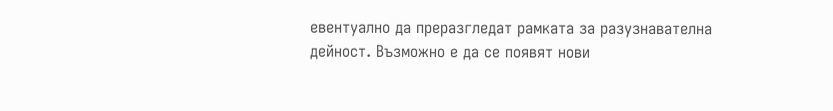евентуално да преразгледат рамката за разузнавателна дейност. Възможно е да се появят нови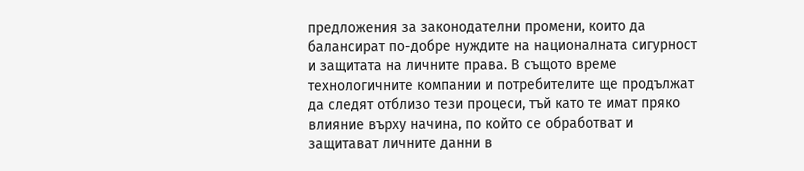предложения за законодателни промени, които да балансират по-добре нуждите на националната сигурност и защитата на личните права. В същото време технологичните компании и потребителите ще продължат да следят отблизо тези процеси, тъй като те имат пряко влияние върху начина, по който се обработват и защитават личните данни в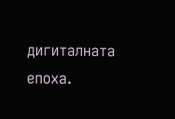дигиталната епоха.